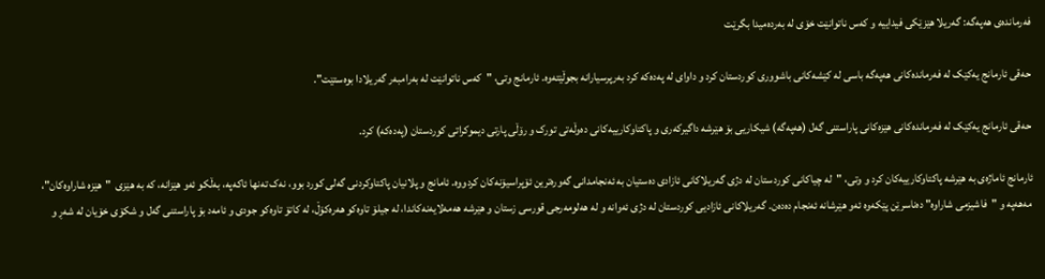فەرماندەی هەپەگە: گەریلا هێزێکی فیداییە و کەس ناتوانێت خۆی لە بەردەمیدا بگرێت

حەقی ئارمانج یەکێک لە فەرماندەکانی هەپەگە باسی لە کێشەکانی باشووری کوردستان کرد و داوای لە پەدەکە کرد بەرپرسیارانە بجوڵێتەوە. ئارمانج وتی، "کەس ناتوانێت لە بەرامبەر گەریلادا بوەستێت".

حەقی ئارمانج یەکێک لە فەرماندەکانی هێزەکانی پاراستنی گەل (هەپەگە) شیکاریی بۆ هێرشە داگیرکەری و پاکتاوکارییەکانی دەوڵەتی تورک و رۆڵی پارتی دیموکراتی کوردستان (پەدەکە) کرد.

ئارمانج ئاماژەى بە هێرشە پاکتاوکارییەکان کرد و وتی، "لە چیاکانی کوردستان لە دژی گەریلاکانی ئازادی دەستیان بە ئەنجامدانی گەورەترین ئۆپراسیۆنەکان کردووە. ئامانج و پلانیان پاکتاوکردنی گەلی کورد بوو، نەک تەنها ئاکەپە، بەڵکو ئەو هێزانە، کە بە هێزی  "هێزە شاراوەکان"، مەهەپە و "فاشیزمی شاراوە" دەناسرێن پێکەوە ئەو هێرشانە ئەنجام دەدەن. گەریلاکانی ئازادیی کوردستان لە دژی ئەوانە و لە هەلومەرجی قورسی زستان و هێرشە هەمەلایەنەکاندا، لە جیلۆ تاوەکو هەرەکۆڵ، لە کاتۆ تاوەکو جودی و ئامەد بۆ پاراستنی گەل و شکۆی خۆیان لە شەڕ و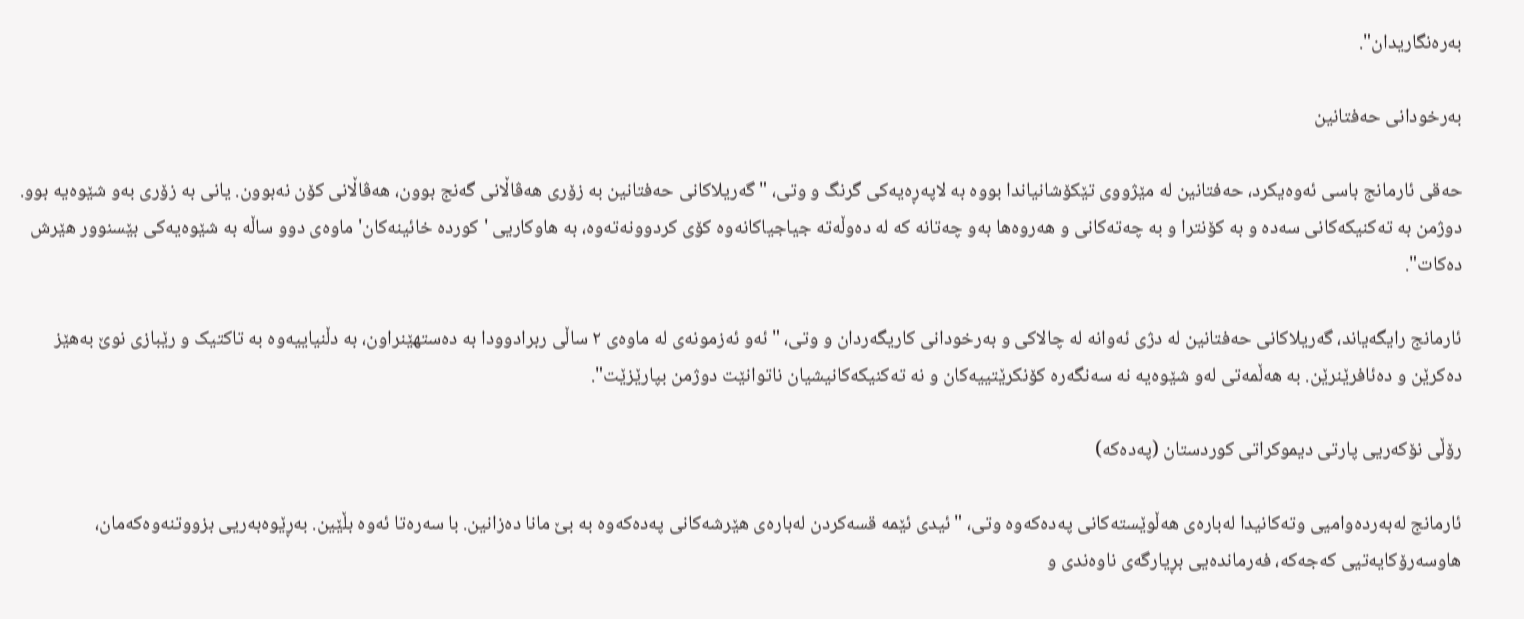بەرەنگاریدان".

بەرخودانی حەفتانین

حەقی ئارمانج باسی ئەوەیکرد، حەفتانین لە مێژووی تێکۆشانیاندا بووە بە لاپەڕەیەکی گرنگ و وتی، "گەریلاکانی حەفتانین بە زۆری هەڤاڵانی گەنج بوون، هەڤاڵانی کۆن نەبوون. یانی بە زۆری بەو شێوەیە بوو. دوژمن بە تەکنیکەکانی سەدە و بە کۆنترا و بە چەتەکانی و هەروەها بەو چەتانە کە لە دەوڵەتە جیاجیاکانەوە کۆی کردوونەتەوە، بە هاوکاریی 'کوردە خائینەکان' ماوەى دوو ساڵە بە شێوەیەکی بێسنوور هێرش دەکات".

ئارمانج رایگەیاند، گەریلاکانی حەفتانین لە دژی ئەوانە لە چالاکی و بەرخودانی کاریگەردان و وتی، "ئەو ئەزمونەى لە ماوەى ٢ ساڵی ربرادوودا بە دەستهێنراون، بە دڵنیاییەوە بە تاکتیک و رێبازی نوێ بەهێز دەکرێن و دەئافرێنرێن. بە هەڵمەتی لەو شێوەیە نە سەنگەرە کۆنکرێتییەکان و نە تەکنیکەکانیشیان ناتوانێت دوژمن بپارێزێت".

رۆڵی نۆکەریی پارتی دیموکراتی کوردستان (پەدەکە)

ئارمانج لەبەردەوامیی وتەکانیدا لەبارەى هەڵوێستەکانی پەدەکەوە وتی، "ئیدی ئێمە قسەکردن لەبارەی هێرشەکانی پەدەکەوە بە بێ مانا دەزانین. با سەرەتا ئەوە بڵێین. بەڕێوەبەریی بزووتنەوەکەمان، هاوسەرۆکایەتیی کەجەکە، فەرماندەیی بڕیارگەى ناوەندی و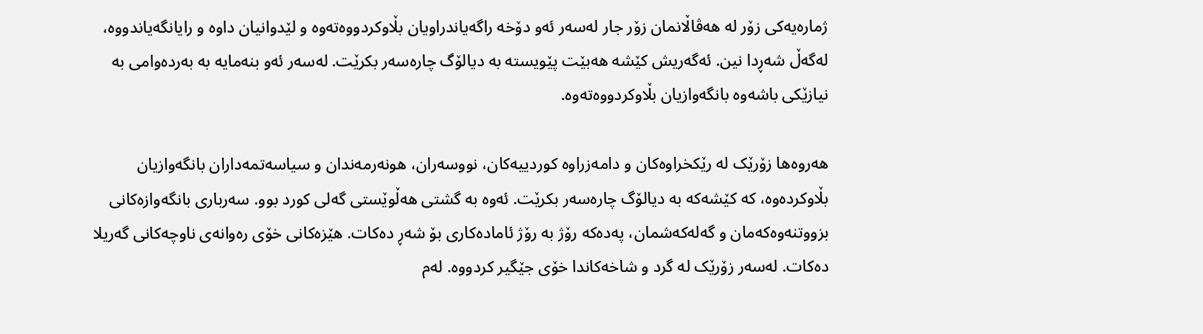ژمارەیەکی زۆر لە هەڤاڵانمان زۆر جار لەسەر ئەو دۆخە راگەیاندراویان بڵاوکردووەتەوە و لێدوانیان داوە و رایانگەیاندووە، لەگەڵ شەڕدا نین. ئەگەریش کێشە هەبێت پێویستە بە دیالۆگ چارەسەر بکرێت. لەسەر ئەو بنەمایە بە بەردەوامی بە نیازێکی باشەوە بانگەوازیان بڵاوکردووەتەوە.

هەروەها زۆرێک لە رێکخراوەکان و دامەزراوە کوردییەکان، نووسەران، هونەرمەندان و سیاسەتمەداران بانگەوازیان بڵاوکردەوە، کە کێشەکە بە دیالۆگ چارەسەر بکرێت. ئەوە بە گشتی هەڵوێستی گەلی کورد بوو. سەرباری بانگەوازەکانی بزووتنەوەکەمان و گەلەکەشمان، پەدەکە رۆژ بە رۆژ ئامادەکاری بۆ شەڕ دەکات. هێزەکانی خۆی رەوانەى ناوچەکانی گەریلا دەکات. لەسەر زۆرێک لە گرد و شاخەکاندا خۆی جێگیر کردووە. لەم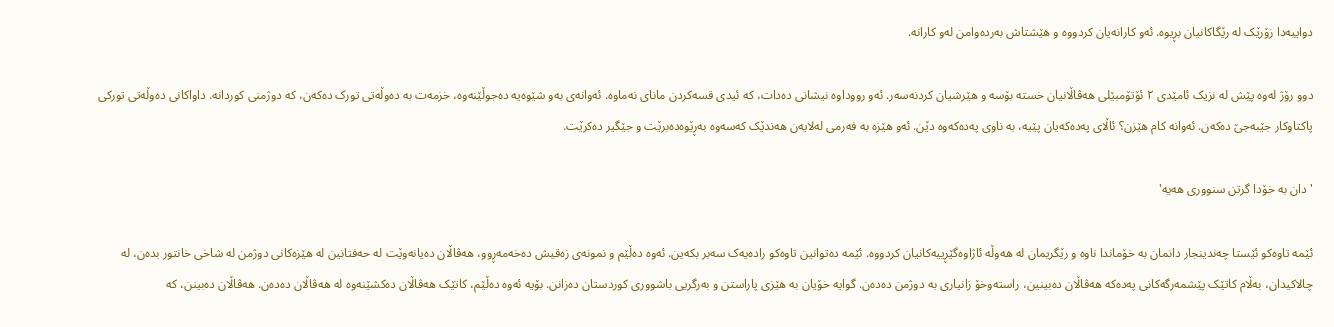دواییەدا زۆرێک لە رێگاکانیان بڕیوە. ئەو کارانەیان کردووە و هێشتاش بەردەوامن لەو کارانە.

دوو رۆژ لەوە پێش لە نزیک ئامێدی ٢ ئۆتۆمبێلی هەڤاڵانیان خستە بۆسە و هێرشیان کردنەسەر. ئەو رووداوە نیشانی دەدات، کە ئیدی قسەکردن مانای نەماوە. ئەوانەى بەو شێوەیە دەجوڵێنەوە، خزمەت بە دەوڵەتی تورک دەکەن، کە دوژمنی کوردانە. داواکانی دەوڵەتی تورکی پاکتاوکار جێبەجێ دەکەن. ئەوانە کام هێزن؟ ئاڵای پەدەکەیان پێیە، بە ناوی پەدەکەوە دێن. ئەو هێزە بە فەرمی لەلایەن هەندێک کەسەوە بەڕێوەدەبرێت و جێگیر دەکرێت.

'دان بە خۆدا گرتن سنووری هەیە'

ئێمە تاوەکو ئێستا چەندینجار دانمان بە خۆماندا ناوە و رێگریمان لە هەوڵە ئاژاوەگێڕییەکانیان کردووە. ئێمە دەتوانین تاوەکو رادەیەک سەبر بکەین. ئەوە دەڵێم و نمونەى زەقیش دەخەمەڕوو، هەڤاڵان دەیانەوێت لە حەفتانین لە هێزەکانی دوژمن لە شاخی خانتور بدەن، لە چالاکیدان، بەڵام کاتێک پێشمەرگەکانی پەدەکە هەڤاڵان دەبینین، راستەوخۆ زانیاری بە دوژمن دەدەن. گوایە خۆیان بە هێزی پاراستن و بەرگریی باشووری کوردستان دەزانن. بۆیە ئەوە دەڵێم، کاتێک هەڤاڵان دەکشێنەوە لە هەڤاڵان دەدەن. هەڤاڵان دەبینن، کە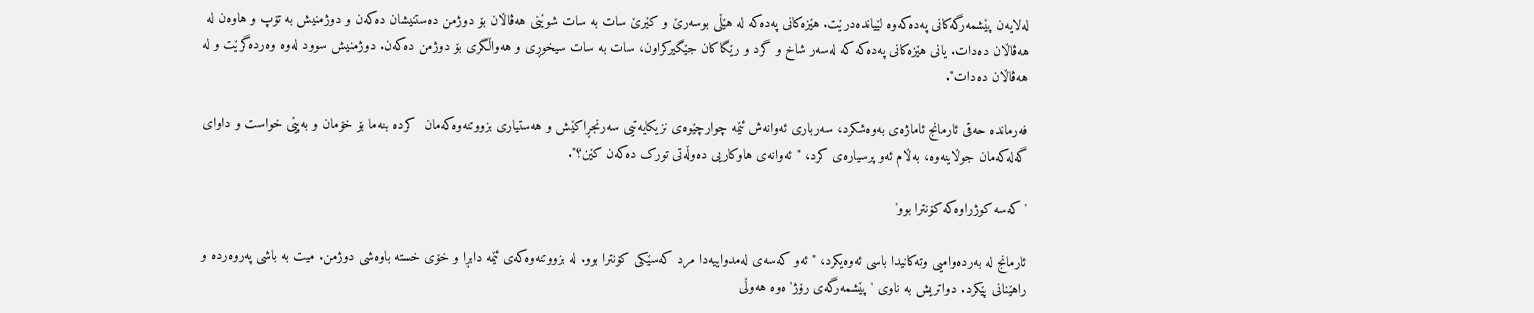لەلایەن پێشمەرگەکانی پەدەکەوە لێیاندەدرێت. هێزەکانی پەدەکە لە هێڵی بوسەرێ و کێرێ سات بە سات شوێنی هەڤاڵان بۆ دوژمن دەستنیشان دەکەن و دوژمنیش بە تۆپ و هاوەن لە هەڤاڵان دەدات. یانی هێزەکانی پەدەکە کە لەسەر شاخ و گرد و رێگاکان جێگیرکراون، سات بە سات سیخوڕی و هەواڵگری بۆ دوژمن دەکەن. دوژمنیش سوود لەوە وەردەگرێت و لە هەڤاڵان دەدات".

فەرماندە حەقی ئارمانج ئاماژەى بەوەشکرد، سەرباری ئەوانەش ئێمە چوارچێوەی نزیکایەتیی سەرنجڕاکێش و هەستیاری بزووتنەوەکەمان  کردە بنەما بۆ خۆمان و بەپێی خواست و داوای گەلەکەمان جوڵاینەوە، بەڵام ئەو پرسیارەی کرد، "ئەوانەى هاوکاریی دەوڵەتی تورک دەکەن کێن؟".

'کەسە کوژراوەکە کۆنترا بوو'

ئارمانج لە بەردەوامیی وتەکانیدا باسی ئەوەیکرد، "ئەو کەسەى لەمدواییەدا مرد کەسێکی کۆنترا بوو. لە بزووتنەوەکەى ئێمە دابڕا و خۆی خستە باوەشی دوژمن. میت بە باشی پەروەردە و راهێنانی پێکرد. دواتریش بە ناوی 'پێشمەرگەى رۆژ'ەوە هەوڵی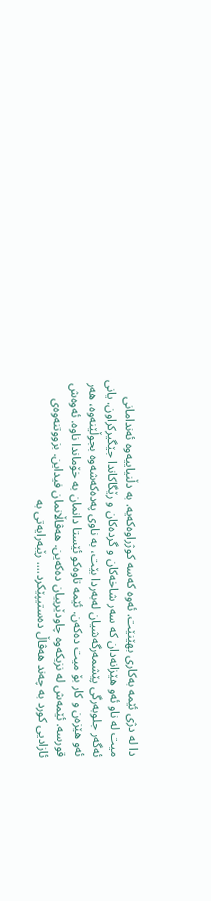دا لە دژی ئێمە بەکاری بهێنێت. ئەوە کەسە کوژراوەکەیە. بە دڵنیاییەوە ئەندامانی میت لە ناو ئەو هێزانەدان کە سەر شاخەکان و گردەکان و رێگاکاندا جێگیرکراون. یانی ئەگەر جلوبەرگی پێشمەرگەشیان لەبەردا بێت، بە ناوی پەدەکەشەوە بجوڵێنەوە، هەر ئەو هێزەن و کار بۆ میت دەکەن. ئێمە تاوەکو ئێستا دانمان بە خۆماندا ناوە. ئەوەش قورسە. ئێمەش لە نزیکەوە چاودێرییان دەکەین. هەڤاڵانمان فیداین. بزووتنەوەى ئازادیی کورد بە چەند هەڤاڵ دەستیپێکرد.... رێبەرایەتی بە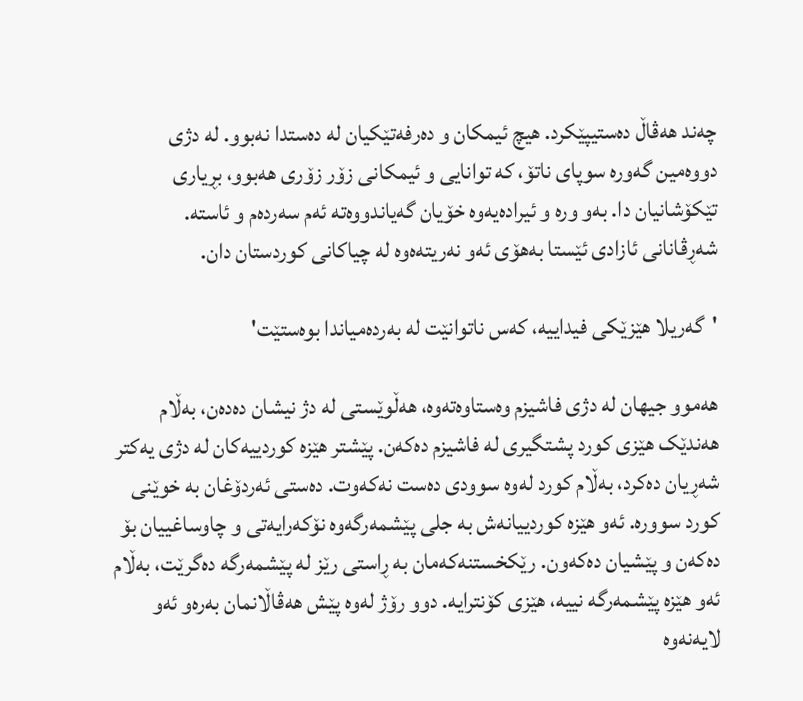چەند هەڤاڵ دەستیپێکرد. هیچ ئیمکان و دەرفەتێکیان لە دەستدا نەبوو. لە دژی دووەمین گەورە سوپای ناتۆ، کە توانایی و ئیمکانی زۆر زۆری هەبوو، بڕیاری تێکۆشانیان دا. بەو ورە و ئیرادەیەوە خۆیان گەیاندووەتە ئەم سەردەم و ئاستە. شەڕڤانانی ئازادی ئێستا بەهۆی ئەو نەریتەەوە لە چیاکانی کوردستان دان.

'گەریلا هێزێکی فیداییە، کەس ناتوانێت لە بەردەمیاندا بوەستێت'

هەموو جیهان لە دژی فاشیزم وەستاوەتەوە، هەڵوێستی لە دژ نیشان دەدەن، بەڵام هەندێک هێزی کورد پشتگیری لە فاشیزم دەکەن. پێشتر هێزە کوردییەکان لە دژی یەکتر شەڕیان دەکرد، بەڵام کورد لەوە سوودی دەست نەکەوت. دەستی ئەردۆغان بە خوێنی کورد سوورە. ئەو هێزە کوردییانەش بە جلی پێشمەرگەوە نۆکەرایەتی و چاوساغییان بۆ دەکەن و پێشیان دەکەون. رێکخستنەکەمان بە ڕاستی رێز لە پێشمەرگە دەگرێت، بەڵام ئەو هێزە پێشمەرگە نییە، هێزی کۆنترایە. دوو رۆژ لەوە پێش هەڤاڵانمان بەرەو ئەو لایەنەوە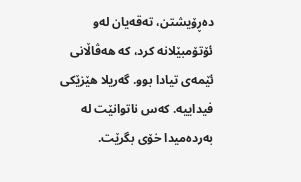دەڕۆیشتن، تەقەیان لەو ئۆتۆمبێلانە کرد، کە هەڤاڵانی ئێمەى تیادا بوو. گەریلا هێزێکی فیداییە. کەس ناتوانێت لە بەردەمیدا خۆی بگرێت.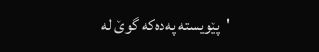'پێویستە پەدەکە گوێ لە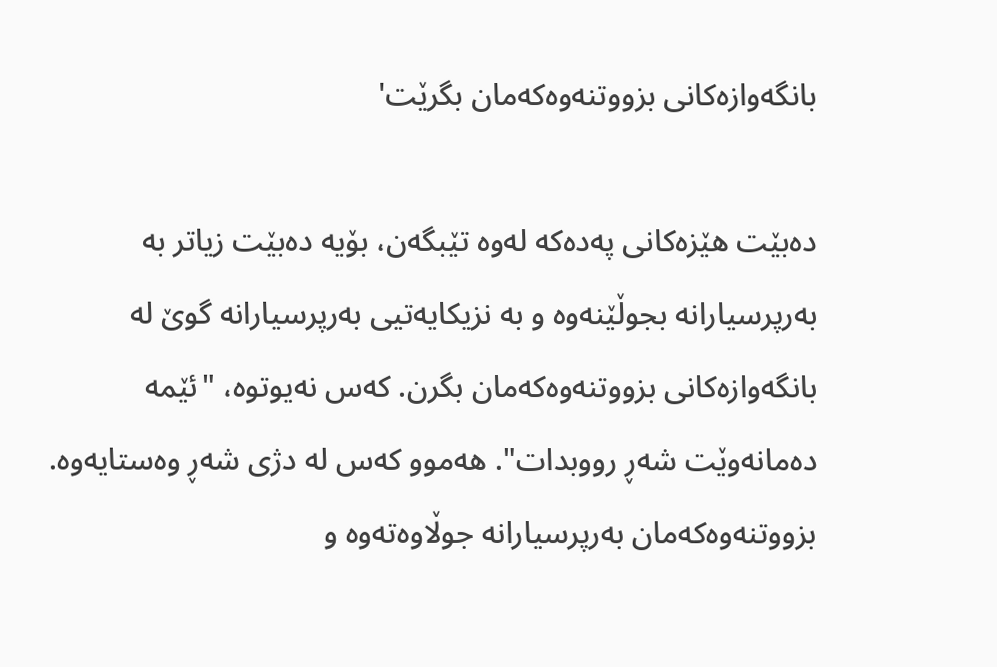بانگەوازەکانی بزووتنەوەکەمان بگرێت'

دەبێت هێزەکانی پەدەکە لەوە تێبگەن، بۆیە دەبێت زیاتر بە بەرپرسیارانە بجوڵێنەوە و بە نزیکایەتیی بەرپرسیارانە گوێ لە بانگەوازەکانی بزووتنەوەکەمان بگرن. کەس نەیوتوە، "ئێمە دەمانەوێت شەڕ رووبدات". هەموو کەس لە دژی شەڕ وەستایەوە. بزووتنەوەکەمان بەرپرسیارانە جوڵاوەتەوە و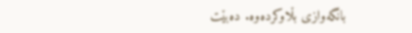بانگەوازی بڵاوکردەوە. دەبێت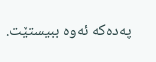پەدەکە ئەوە ببیستێت.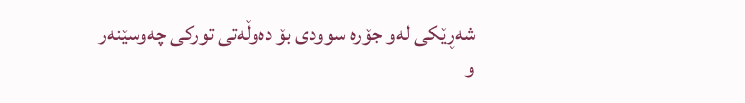شەڕێکی لەو جۆرە سوودی بۆ دەوڵەتی تورکی چەوسێنەر و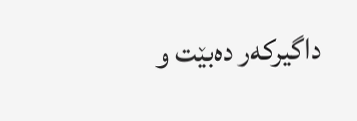داگیرکەر دەبێت و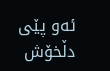ئەو پێی دڵخۆش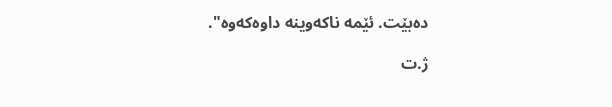دەبێت. ئێمە ناکەوینە داوەکەوە".

ژ.ت